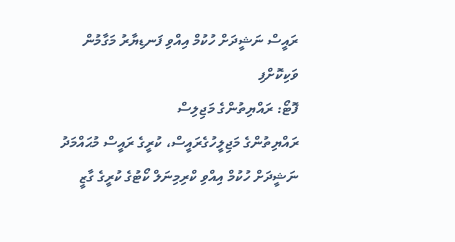ރައީސް ނަޝީދަށް ހުކުމް އިއްވި ފަނޑިޔާރު މަގާމުން ވަކިކޮށްފި
ފޮޓޯ: ރައްޔިތުންގެ މަޖިލިސް
ރައްޔިތުންގެ މަޖިލީހުގެރައީސް، ކުރީގެ ރައީސް މުޙައްމަދު ނަޝީދަށް ހުކުމް އިއްވި ކްރިމިނަލް ކޯޓުގެ ކުރީގެ ގާޒީ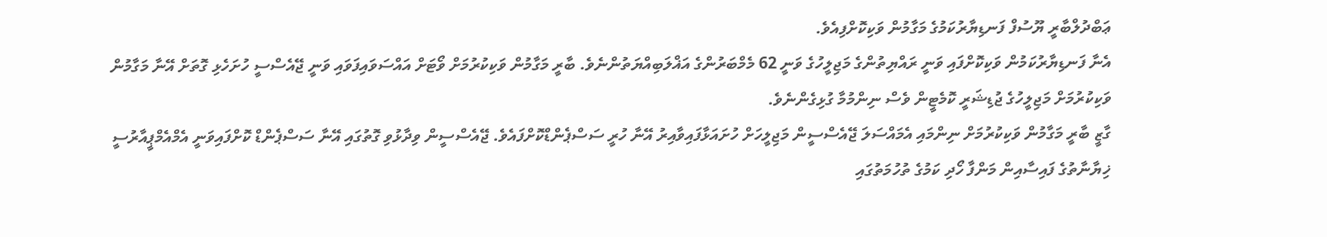ޢަބްދުލްބާރީ ޔޫސުފް ފަނޑިޔާރުކަމުގެ މަގާމުން ވަކިކޮށްފިއެވެ.
އެނާ ފަނޑިޔާރުކަމުން ވަކިކޮށްފައި ވަނީ ރައްޔިތުންގެ މަޖިލީހުގެ ވަނީ 62 މެމްބަރުންގެ އަޣްލަބިއްޔަތުންނެވެ. ބާރީ މަގާމުން ވަކިކުރުމަށް ވޯޓަށް އައްސަވައިފަވައި ވަނީ ޖޭއެސްސީ ހުށަހެޅި ގޮތަށް އޭނާ މަގާމުން ވަކިކުރުމަށް މަޖިލީހުގެ ޖުޑިޝަރީ ކޮމެޓީން ވެސް ނިންމުމާ ގުޅިގެންނެވެ.
ގާޒީ ބާރީ މަގާމުން ވަކިކުރުމަށް ނިންމައި އެމައްސަލަ ޖޭއެސްސީން މަޖިލީހަށް ހުށައަޅާފައިވާއިރު އޭނާ ހުރީ ސަސްޕެންޑްކޮށްފައެވެ. ޖޭއެސްސީން ވިދާޅުވި ގޮތުގައި އޭނާ ސަސްޕެންޑް ކޮށްފައިވަނީ އެމްއެމްޕީއާރުސީ ޚިޔާނާތުގެ ފައިސާއިން މަންފާ ހޯދި ކަމުގެ ތުހުމަތުގައި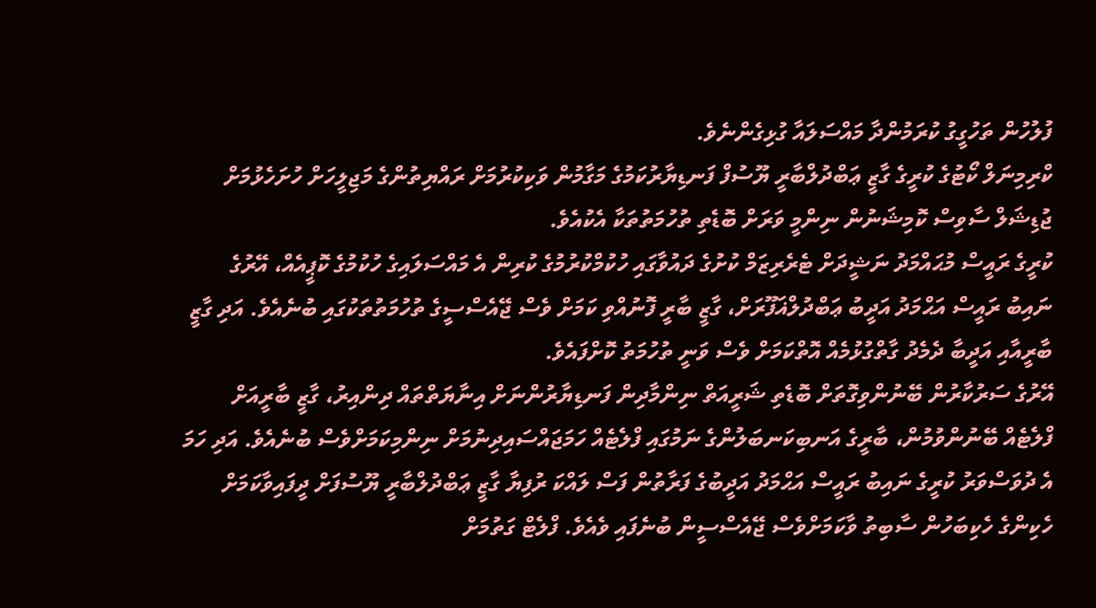ފުލުހުން ތަހުގީގު ކުރަމުންދާ މައްސަލައާ ގުޅިގެންނެވެ.
ކްރިމިނަލް ކޯޓުގެ ކުރީގެ ގާޒީ ޢަބްދުލްބާރީ ޔޫސުފް ފަނޑިޔާރުކަމުގެ މަގާމުން ވަކިކުރުމަށް ރައްޔިތުންގެ މަޖިލީހަށް ހުށަހެޅުމަށް ޖުޑިޝަލް ސާވިސް ކޮމިޝަނުން ނިންމީ ވަރަށް ބޮޑެތި ތުހުމަތުތަކާ އެކުއެވެ.
ކުރީގެ ރައީސް މުޙައްމަދު ނަޝީދަށް ޓެރެރިޒަމް ކުށުގެ ދައުވާގައި ހުކުމްކުރުމުގެ ކުރިން އެ މައްސަލައިގެ ހުކުމުގެ ކޮޕީއެއް، އޭރުގެ ނައިބު ރައީސް އަޙްމަދު އަދީބު ޢަބްދުލްޣަފޫރަށް، ގާޒީ ބާރީ ފޮނުއްވި ކަމަށް ވެސް ޖޭއެސްސީގެ ތުހުމަތުތަކުގައި ބުނެއެވެ. އަދި ގާޒީ ބާރީއާއި އަދީބާ ދެމެދު ގާތްގުޅުމެއް އޮތްކަމަށް ވެސް ވަނީ ތުހުމަތު ކޮށްފައެވެ.
އޭރުގެ ސަރުކާރުން ބޭނުންވިގޮތަށް ބޮޑެތި ޝަރީއަތް ނިންމާދިން ފަނޑިޔާރުންނަށް އިނާޔަތްތައް ދިންއިރު، ގާޒީ ބާރީއަށް ފްލެޓެއް ބޭނުންވުމުން، ބާރީގެ އަނބިކަނބަލުންގެ ނަމުގައި ފްލެޓެއް ހަމަޖައްސައިދިނުމަށް ނިންމިކަމަށްވެސް ބުނެއެވެ. އަދި ހަމަ އެ ދުވަސްވަރު ކުރީގެ ނައިބު ރައީސް އަޙްމަދު އަދީބުގެ ފަރާތުން ފަސް ލައްކަ ރުފިޔާ ގާޒީ ޢަބްދުލްބާރީ ޔޫސުފަށް ދީފައިވާކަމަށް ހެކިންގެ ހެކިބަހުން ސާބިތު ވާކަމަށްވެސް ޖޭއެސްސީން ބުނެފައި ވެއެވެ. ފްލެޓް ގަތުމަށް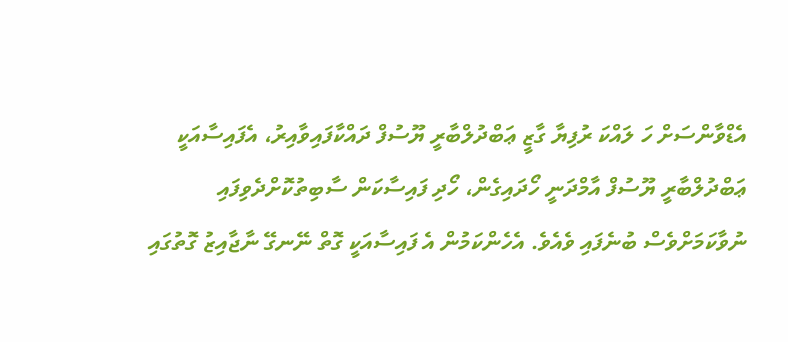އެޑްވާންސަށް ހަ ލައްކަ ރުފިޔާ ގާޒީ ޢަބްދުލްބާރީ ޔޫސުފް ދައްކާފައިވާއިރު، އެފައިސާއަކީ ޢަބްދުލްބާރީ ޔޫސުފް އާމްދަނީ ހޯދައިގެން، ހޯދި ފައިސާކަން ސާބިތުކޮށްދެވިފައި ނުވާކަމަށްވެސް ބުނެފައި ވެއެވެ. އެހެންކަމުން އެ ފައިސާއަކީ ގޮތް ނޭނގޭ ނާޖާއިޒު ގޮތުގައި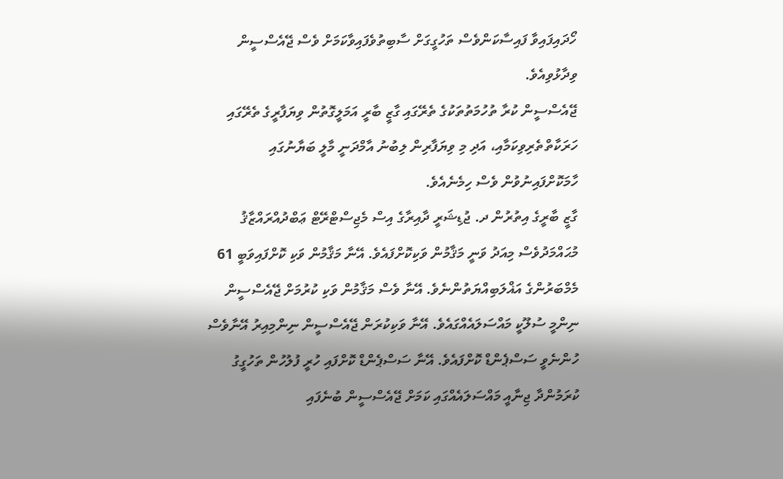ހޯދައިފައިވާ ފައިސާކަންވެސް ތަހުގީގަށް ސާބިތުވެފައިވާކަމަށް ވެސް ޖޭއެސްސީން ވިދާޅުވިއެވެ.
ޖޭއެސްސީން ކުރާ ތުހުމަތުތަކުގެ ތެރޭގައި ގާޒީ ބާރީ އަމަލީގޮތުން ވިޔަފާރީގެ ތެރޭގައި ހަރަކާތްތެރިވިކަމާއި، އަދި މި ވިޔަފާރިން ލިބުނު އާމްދަނީ މާލީ ބަޔާނުގައި ހާމަކޮށްފައިނުވުން ވެސް ހިމެނެއެވެ.
ގާޒީ ބާރީގެ އިތުރުން ދ. ޖުޑިޝަރީ ދާއިރާގެ އިސް މެޖިސްޓްރޭޓް ޢަބްދުއްރައްޒާޤު މުޙައްމަދުވެސް މިއަދު ވަނީ މަޤާމުން ވަކިކޮށްފައެވެ. އޭނާ މަޤާމުން ވަކި ކޮށްފައިވަބީ 61 މެމްބަރުންގެ އަޣްލަބިއްޔަތުންނެވެ. އޭނާ ވެސް މަޤާމުން ވަކި ކުރުމަށް ޖޭއެސްސީން ނިންމީ ސުލޫކީ މައްސަލައެއްގައެވެ. އޭނާ ވަކިކުރަން ޖޭއެސްސީން ނިންމިއިރު އޭނާވެސް ހުންނެވީ ސަސްޕެންޑް ކޮށްފައެވެ. އޭނާ ސަސްޕެންޑް ކޮށްފައި ހުރީ ފުލުހުން ތަހުގީގު ކުރަމުންދާ ޖިނާއީ މައްސަލައެއްގައި ކަމަށް ޖޭއެސްސީން ބުނެފައި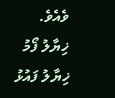ވެއެވެ.
ޚިޔާލު ފޯމު
ޚިޔާލު ފައުޅު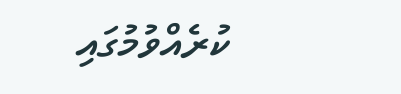ކުރެއްވުމުގައި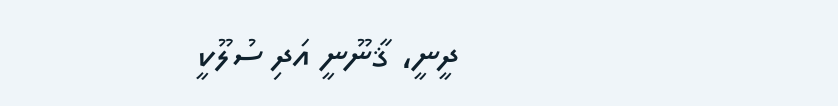ދީނީ، ޤާނޫނީ އަދި ސުލޫކީ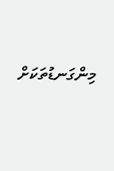މިންގަނޑުތަކަށް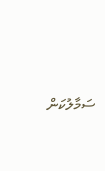ސަމާލުކަން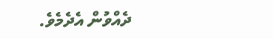ދެއްވުން އެދެމެވެ.